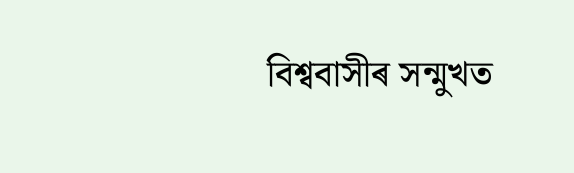বিশ্ববাসীৰ সন্মুখত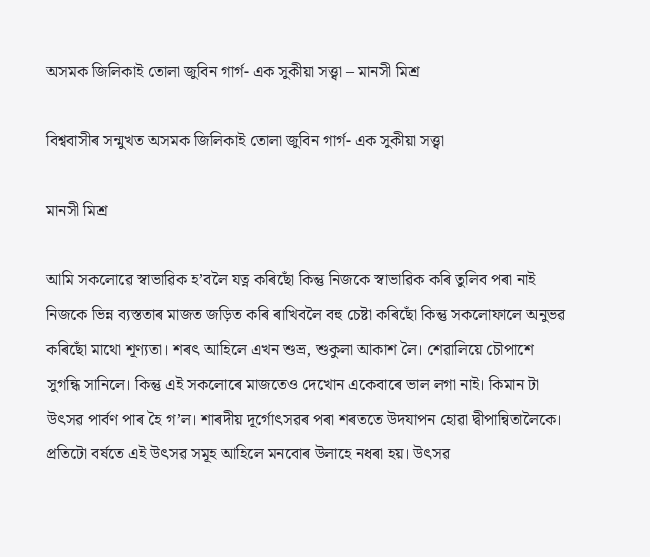অসমক জিলিকাই তোলা জুবিন গাৰ্গ- এক সুকীয়া সত্ত্বা – মানসী মিশ্ৰ

বিশ্ববাসীৰ সন্মুখত অসমক জিলিকাই তোলা জুবিন গাৰ্গ- এক সুকীয়া সত্ত্বা

মানসী মিশ্ৰ

আমি সকলোৱে স্বাভাৱিক হ’বলৈ যত্ন কৰিছোঁ কিন্তু নিজকে স্বাভাৱিক কৰি তুলিব পৰা নাই নিজকে ভিন্ন ব্যস্ততাৰ মাজত জড়িত কৰি ৰাখিবলৈ বহু চেষ্টা কৰিছোঁ কিন্তু সকলোফালে অনুভৱ কৰিছোঁ মাথো শূণ্যতা। শৰৎ আহিলে এখন শুভ্ৰ, শুকুলা আকাশ লৈ। শেৱালিয়ে চৌপাশে সুগন্ধি সানিলে। কিন্তু এই সকলোৰে মাজতেও দেখোন একেবাৰে ভাল লগা নাই। কিমান টা উৎসৱ পাৰ্বণ পাৰ হৈ গ’ল। শাৰদীয় দূৰ্গোৎসৱৰ পৰা শৰততে উদযাপন হোৱা দ্বীপান্বিতালৈকে। প্ৰতিটো বৰ্ষতে এই উৎসৱ সমূহ আহিলে মনবোৰ উলাহে নধৰা হয়। উৎসৱ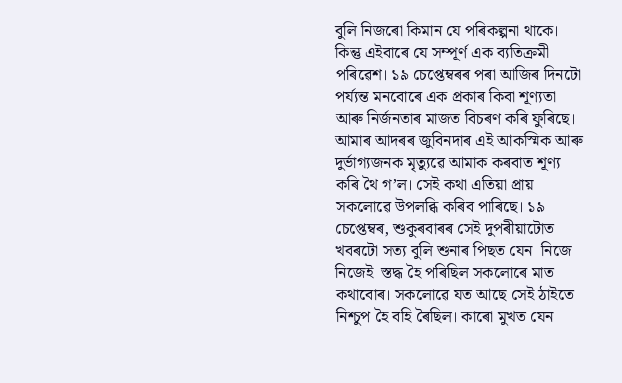বুলি নিজৰো কিমান যে পৰিকল্পনা থাকে। কিন্তু এইবাৰে যে সম্পূৰ্ণ এক ব্যতিক্ৰমী পৰিৱেশ। ১৯ চেপ্তেম্বৰৰ পৰা আজিৰ দিনটো পৰ্য্যন্ত মনবোৰে এক প্ৰকাৰ কিবা শূণ্যতা আৰু নিৰ্জনতাৰ মাজত বিচৰণ কৰি ফুৰিছে। আমাৰ আদৰৰ জুবিনদাৰ এই আকস্মিক আৰু দুৰ্ভাগ্যজনক মৃত্যুৱে আমাক কৰবাত শূণ্য কৰি থৈ গ’ল। সেই কথা এতিয়া প্ৰায় সকলোৱে উপলব্ধি কৰিব পাৰিছে। ১৯ চেপ্তেম্বৰ, শুকুৰবাৰৰ সেই দুপৰীয়াটোত খবৰটো সত্য বুলি শুনাৰ পিছত যেন  নিজে নিজেই  স্তদ্ধ হৈ পৰিছিল সকলোৰে মাত কথাবোৰ। সকলোৱে যত আছে সেই ঠাইতে নিশ্চুপ হৈ বহি ৰৈছিল। কাৰো মুখত যেন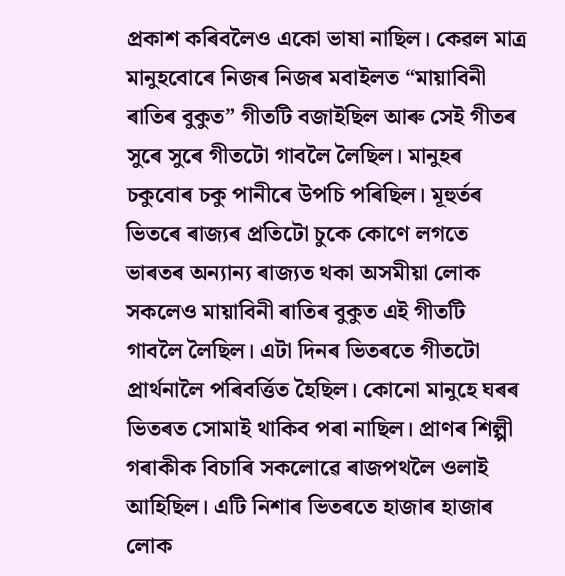প্ৰকাশ কৰিবলৈও একো ভাষা নাছিল। কেৱল মাত্ৰ মানুহবোৰে নিজৰ নিজৰ মবাইলত “মায়াবিনী ৰাতিৰ বুকুত” গীতটি বজাইছিল আৰু সেই গীতৰ সুৰে সুৰে গীতটো গাবলৈ লৈছিল। মানুহৰ চকুবোৰ চকু পানীৰে উপচি পৰিছিল। মূহুৰ্তৰ ভিতৰে ৰাজ্যৰ প্ৰতিটো চুকে কোণে লগতে ভাৰতৰ অন্যান্য ৰাজ্যত থকা অসমীয়া লোক সকলেও মায়াবিনী ৰাতিৰ বুকুত এই গীতটি গাবলৈ লৈছিল। এটা দিনৰ ভিতৰতে গীতটো প্ৰাৰ্থনালৈ পৰিবৰ্ত্তিত হৈছিল। কোনো মানুহে ঘৰৰ ভিতৰত সোমাই থাকিব পৰা নাছিল। প্ৰাণৰ শিল্পী গৰাকীক বিচাৰি সকলোৱে ৰাজপথলৈ ওলাই আহিছিল। এটি নিশাৰ ভিতৰতে হাজাৰ হাজাৰ লোক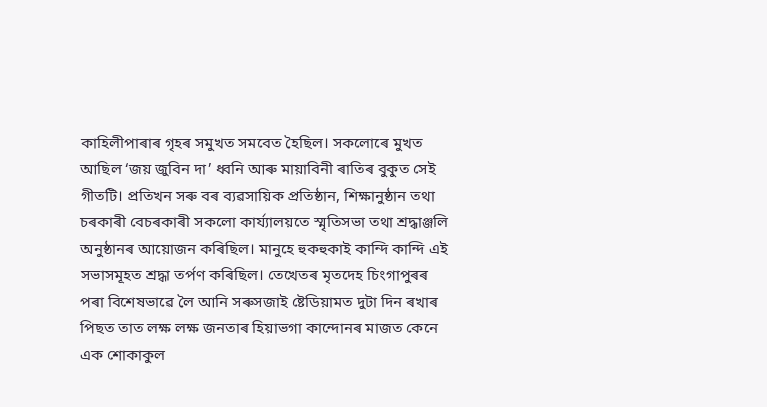কাহিলীপাৰাৰ গৃহৰ সমুখত সমবেত হৈছিল। সকলোৰে মুখত আছিল ‘জয় জুবিন দা’ ধ্বনি আৰু মায়াবিনী ৰাতিৰ বুকুত সেই গীতটি। প্ৰতিখন সৰু বৰ ব্যৱসায়িক প্ৰতিষ্ঠান, শিক্ষানুষ্ঠান তথা চৰকাৰী বেচৰকাৰী সকলো কাৰ্য্যালয়তে স্মৃতিসভা তথা শ্ৰদ্ধাঞ্জলি অনুষ্ঠানৰ আয়োজন কৰিছিল। মানুহে হুকহুকাই কান্দি কান্দি এই সভাসমূহত শ্ৰদ্ধা তৰ্পণ কৰিছিল। তেখেতৰ মৃতদেহ চিংগাপুৰৰ পৰা বিশেষভাৱে লৈ আনি সৰুসজাই ষ্টেডিয়ামত দুটা দিন ৰখাৰ পিছত তাত লক্ষ লক্ষ জনতাৰ হিয়াভগা কান্দোনৰ মাজত কেনে এক শোকাকুল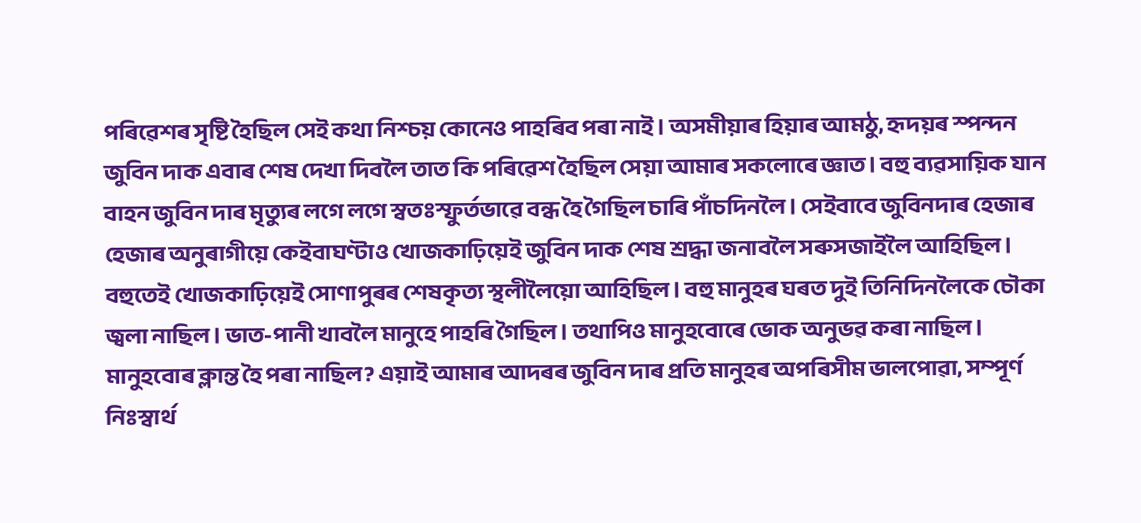পৰিৱেশৰ সৃষ্টি হৈছিল সেই কথা নিশ্চয় কোনেও পাহৰিব পৰা নাই। অসমীয়াৰ হিয়াৰ আমঠু, হৃদয়ৰ স্পন্দন জুবিন দাক এবাৰ শেষ দেখা দিবলৈ তাত কি পৰিৱেশ হৈছিল সেয়া আমাৰ সকলোৰে জ্ঞাত। বহু ব্যৱসায়িক যান বাহন জুবিন দাৰ মৃত্যুৰ লগে লগে স্বতঃস্ফুৰ্তভাৱে বন্ধ হৈ গৈছিল চাৰি পাঁচদিনলৈ। সেইবাবে জুবিনদাৰ হেজাৰ হেজাৰ অনুৰাগীয়ে কেইবাঘণ্টাও খোজকাঢ়িয়েই জুবিন দাক শেষ শ্ৰদ্ধা জনাবলৈ সৰুসজাইলৈ আহিছিল। বহুতেই খোজকাঢ়িয়েই সোণাপুৰৰ শেষকৃত্য স্থলীলৈয়ো আহিছিল। বহু মানুহৰ ঘৰত দুই তিনিদিনলৈকে চৌকা জ্বলা নাছিল। ভাত-পানী খাবলৈ মানুহে পাহৰি গৈছিল। তথাপিও মানুহবোৰে ভোক অনুভৱ কৰা নাছিল। মানুহবোৰ ক্লান্ত হৈ পৰা নাছিল? এয়াই আমাৰ আদৰৰ জুবিন দাৰ প্ৰতি মানুহৰ অপৰিসীম ভালপোৱা, সম্পূৰ্ণ নিঃস্বাৰ্থ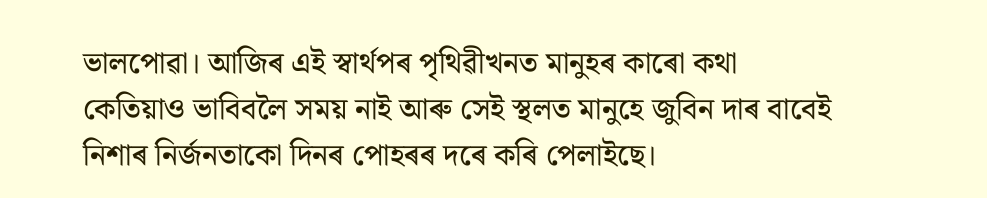ভালপোৱা। আজিৰ এই স্বাৰ্থপৰ পৃথিৱীখনত মানুহৰ কাৰো কথা কেতিয়াও ভাবিবলৈ সময় নাই আৰু সেই স্থলত মানুহে জুবিন দাৰ বাবেই নিশাৰ নিৰ্জনতাকো দিনৰ পোহৰৰ দৰে কৰি পেলাইছে।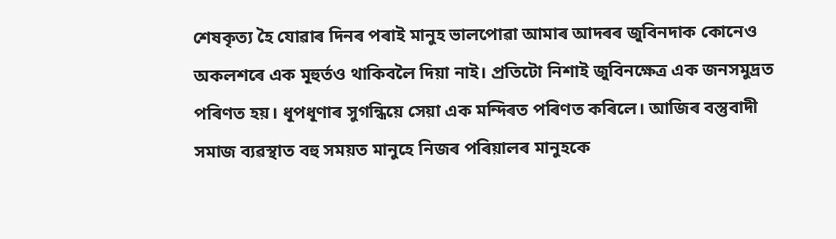শেষকৃত্য হৈ যোৱাৰ দিনৰ পৰাই মানুহ ভালপোৱা আমাৰ আদৰৰ জুবিনদাক কোনেও অকলশৰে এক মূহুৰ্তও থাকিবলৈ দিয়া নাই। প্ৰতিটো নিশাই জুবিনক্ষেত্ৰ এক জনসমুদ্ৰত পৰিণত হয়। ধূপধূণাৰ সুগন্ধিয়ে সেয়া এক মন্দিৰত পৰিণত কৰিলে। আজিৰ বস্তুবাদী সমাজ ব্যৱস্থাত বহু সময়ত মানুহে নিজৰ পৰিয়ালৰ মানুহকে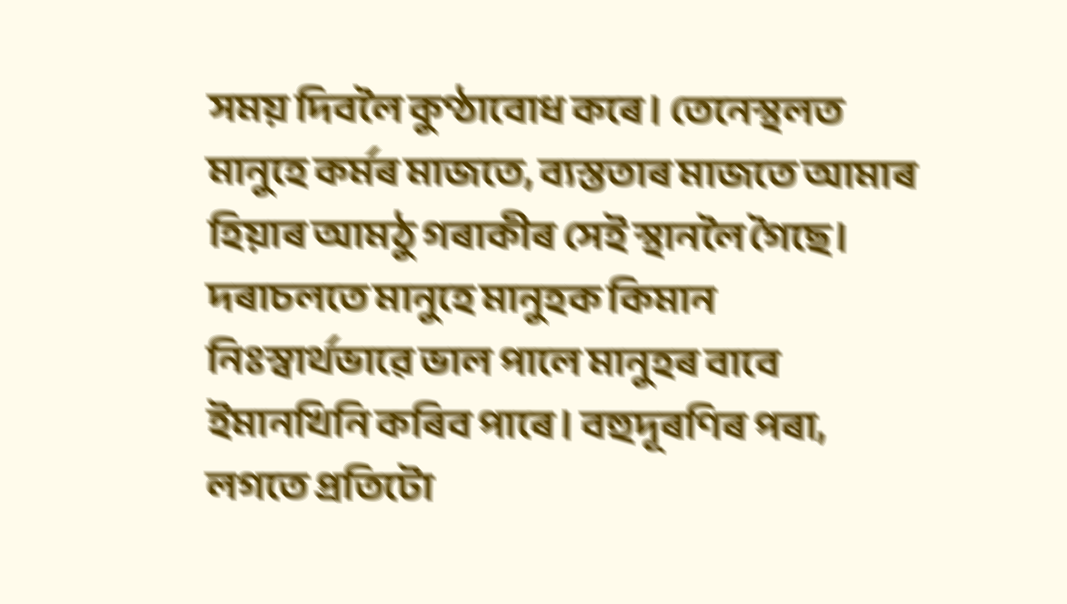সময় দিবলৈ কুণ্ঠাবোধ কৰে। তেনেস্থলত মানুহে কৰ্মৰ মাজতে, ব্যস্ততাৰ মাজতে আমাৰ হিয়াৰ আমঠু গৰাকীৰ সেই স্থানলৈ গৈছে। দৰাচলতে মানুহে মানুহক কিমান নিঃস্বাৰ্থভাৱে ভাল পালে মানুহৰ বাবে ইমানখিনি কৰিব পাৰে। বহুদূৰণিৰ পৰা, লগতে প্ৰতিটো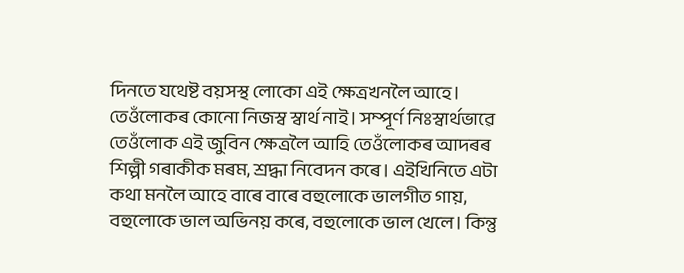দিনতে যথেষ্ট বয়সস্থ লোকো এই ক্ষেত্ৰখনলৈ আহে। তেওঁলোকৰ কোনো নিজস্ব স্বাৰ্থ নাই। সম্পূৰ্ণ নিঃস্বাৰ্থভাৱে তেওঁলোক এই জুবিন ক্ষেত্ৰলৈ আহি তেওঁলোকৰ আদৰৰ শিল্পী গৰাকীক মৰম, শ্ৰদ্ধা নিবেদন কৰে। এইখিনিতে এটা কথা মনলৈ আহে বাৰে বাৰে বহুলোকে ভালগীত গায়, বহুলোকে ভাল অভিনয় কৰে, বহুলোকে ভাল খেলে। কিন্তু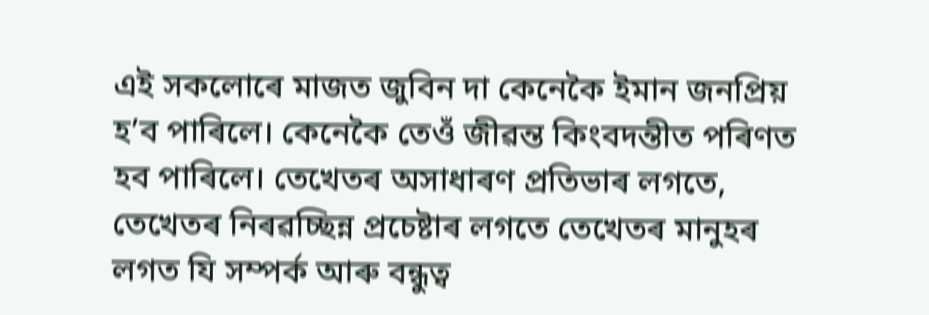এই সকলোৰে মাজত জুবিন দা কেনেকৈ ইমান জনপ্ৰিয় হ’ব পাৰিলে। কেনেকৈ তেওঁ জীৱন্ত কিংবদন্তীত পৰিণত হব পাৰিলে। তেখেতৰ অসাধাৰণ প্ৰতিভাৰ লগতে, তেখেতৰ নিৰৱচ্ছিন্ন প্ৰচেষ্টাৰ লগতে তেখেতৰ মানুহৰ লগত যি সম্পৰ্ক আৰু বন্ধুত্ব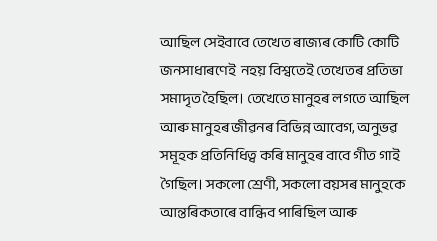আছিল সেইবাবে তেখেত ৰাজ্যৰ কোটি কোটি জনসাধাৰণেই  নহয় বিশ্বতেই তেখেতৰ প্ৰতিভা সমাদৃত হৈছিল। তেখেতে মানুহৰ লগতে আছিল আৰু মানুহৰ জীৱনৰ বিভিন্ন আবেগ, অনুভৱ সমূহক প্ৰতিনিধিত্ব কৰি মানুহৰ বাবে গীত গাই গৈছিল। সকলো শ্ৰেণী, সকলো বয়সৰ মানুহকে আন্তৰিকতাৰে বান্ধিব পাৰিছিল আৰু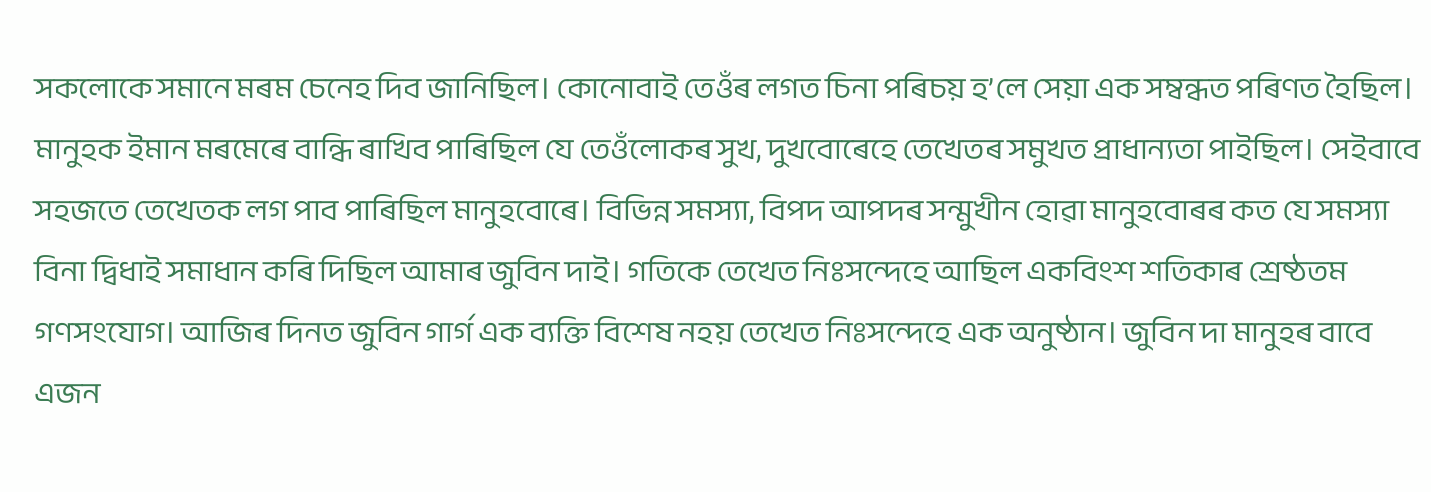সকলোকে সমানে মৰম চেনেহ দিব জানিছিল। কোনোবাই তেওঁৰ লগত চিনা পৰিচয় হ’লে সেয়া এক সম্বন্ধত পৰিণত হৈছিল। মানুহক ইমান মৰমেৰে বান্ধি ৰাখিব পাৰিছিল যে তেওঁলোকৰ সুখ, দুখবোৰেহে তেখেতৰ সমুখত প্ৰাধান্যতা পাইছিল। সেইবাবে সহজতে তেখেতক লগ পাব পাৰিছিল মানুহবোৰে। বিভিন্ন সমস্যা, বিপদ আপদৰ সন্মুখীন হোৱা মানুহবোৰৰ কত যে সমস্যা বিনা দ্বিধাই সমাধান কৰি দিছিল আমাৰ জুবিন দাই। গতিকে তেখেত নিঃসন্দেহে আছিল একবিংশ শতিকাৰ শ্ৰেষ্ঠতম গণসংযোগ। আজিৰ দিনত জুবিন গাৰ্গ এক ব্যক্তি বিশেষ নহয় তেখেত নিঃসন্দেহে এক অনুষ্ঠান। জুবিন দা মানুহৰ বাবে এজন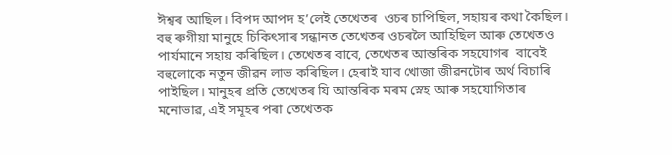ঈশ্বৰ আছিল। বিপদ আপদ হ’লেই তেখেতৰ  ওচৰ চাপিছিল, সহায়ৰ কথা কৈছিল। বহু ৰুগীয়া মানুহে চিকিৎসাৰ সন্ধানত তেখেতৰ ওচৰলৈ আহিছিল আৰু তেখেতও পাৰ্যমানে সহায় কৰিছিল। তেখেতৰ বাবে, তেখেতৰ আন্তৰিক সহযোগৰ  বাবেই বহুলোকে নতুন জীৱন লাভ কৰিছিল। হেৰাই যাব খোজা জীৱনটোৰ অৰ্থ বিচাৰি পাইছিল। মানুহৰ প্ৰতি তেখেতৰ যি আন্তৰিক মৰম স্নেহ আৰু সহযোগিতাৰ মনোভাৱ, এই সমূহৰ পৰা তেখেতক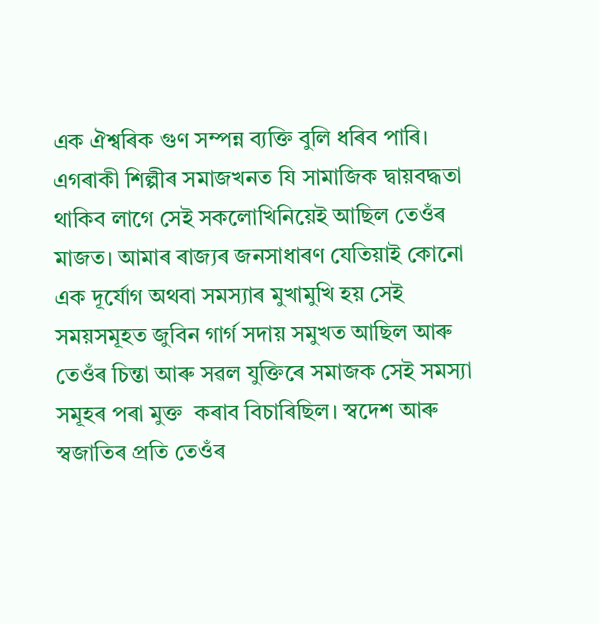এক ঐশ্বৰিক গুণ সম্পন্ন ব্যক্তি বুলি ধৰিব পাৰি। এগৰাকী শিল্পীৰ সমাজখনত যি সামাজিক দ্বায়বদ্ধতা থাকিব লাগে সেই সকলোখিনিয়েই আছিল তেওঁৰ মাজত। আমাৰ ৰাজ্যৰ জনসাধাৰণ যেতিয়াই কোনো এক দূৰ্যোগ অথবা সমস্যাৰ মুখামুখি হয় সেই সময়সমূহত জুবিন গাৰ্গ সদায় সমুখত আছিল আৰু তেওঁৰ চিন্তা আৰু সৱল যুক্তিৰে সমাজক সেই সমস্যা সমূহৰ পৰা মুক্ত  কৰাব বিচাৰিছিল। স্বদেশ আৰু স্বজাতিৰ প্ৰতি তেওঁৰ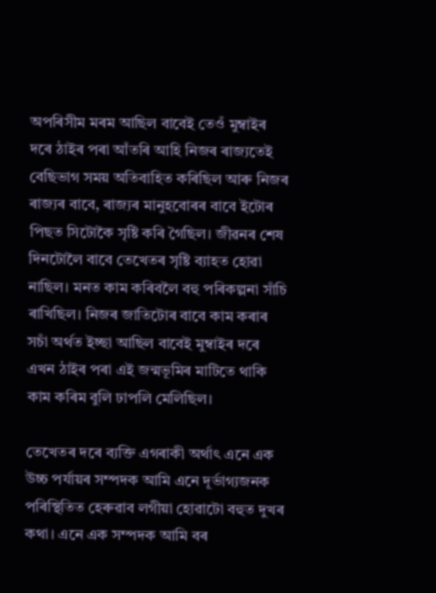অপৰিসীম মৰম আছিল বাবেই তেওঁ মুম্বাইৰ দৰে ঠাইৰ পৰা আঁতৰি আহি নিজৰ ৰাজ্যতেই বেছিভাগ সময় অতিবাহিত কৰিছিল আৰু নিজৰ ৰাজ্যৰ বাবে, ৰাজ্যৰ মানুহবোৰৰ বাবে ইটোৰ পিছত সিটোকৈ সৃষ্টি কৰি গৈছিল। জীৱনৰ শেষ দিনটোলৈ বাবে তেখেতৰ সৃষ্টি ব্যাহত হোৱা নাছিল। মনত কাম কৰিবলৈ বহু পৰিকল্পনা সাঁচি ৰাখিছিল। নিজৰ জাতিটোৰ বাবে কাম কৰাৰ সচাঁ অৰ্থত ইচ্ছা আছিল বাবেই মুম্বাইৰ দৰে এখন ঠাইৰ পৰা এই জন্মভূমিৰ মাটিতে থাকি কাম কৰিম বুলি ঢাপলি মেলিছিল।

তেখেতৰ দৰে ব্যক্তি এগৰাকী অৰ্থাৎ এনে এক উচ্চ পৰ্যায়ৰ সম্পদক আমি এনে দূৰ্ভাগ্যজনক পৰিস্থিতিত হেৰুৱাব লগীয়া হোৱাটো বহুত দুখৰ কথা। এনে এক সম্পদক আমি বৰ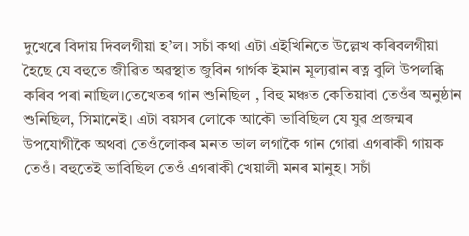দুখেৰে বিদায় দিবলগীয়া হ’ল। সচাঁ কথা এটা এইখিনিতে উল্লেখ কৰিবলগীয়া হৈছে যে বহুতে জীৱিত অৱস্থাত জুবিন গাৰ্গক ইমান মূল্যৱান ৰত্ন বুলি উপলব্ধি কৰিব পৰা নাছিল।তেখেতৰ গান শুনিছিল , বিহু মঞ্চত কেতিয়াবা তেওঁৰ অনুষ্ঠান শুনিছিল, সিমানেই। এটা বয়সৰ লোকে আকৌ ভাবিছিল যে যুৱ প্ৰজন্মৰ উপযোগীকৈ অথবা তেওঁলোকৰ মনত ভাল লগাকৈ গান গোৱা এগৰাকী গায়ক তেওঁ। বহুতেই ভাবিছিল তেওঁ এগৰাকী খেয়ালী মনৰ মানুহ। সচাঁ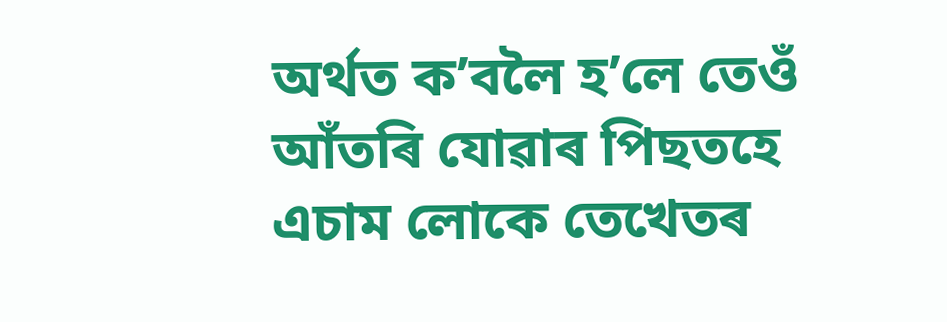অৰ্থত ক’বলৈ হ’লে তেওঁ আঁতৰি যোৱাৰ পিছতহে এচাম লোকে তেখেতৰ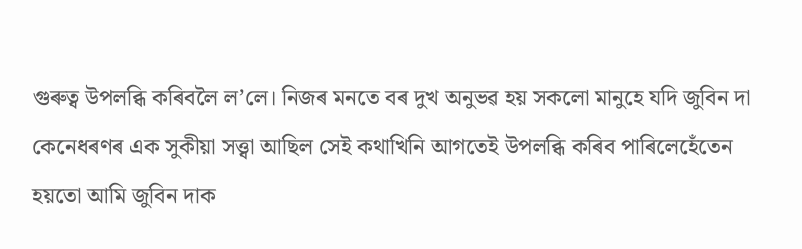গুৰুত্ব উপলব্ধি কৰিবলৈ ল’লে। নিজৰ মনতে বৰ দুখ অনুভৱ হয় সকলো মানুহে যদি জুবিন দা কেনেধৰণৰ এক সুকীয়া সত্ত্বা আছিল সেই কথাখিনি আগতেই উপলব্ধি কৰিব পাৰিলেহেঁতেন হয়তো আমি জুবিন দাক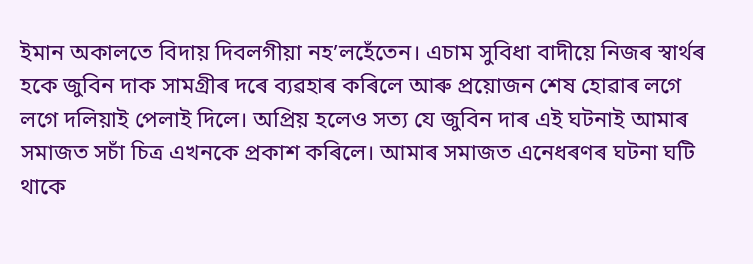ইমান অকালতে বিদায় দিবলগীয়া নহ’লহেঁতেন। এচাম সুবিধা বাদীয়ে নিজৰ স্বাৰ্থৰ হকে জুবিন দাক সামগ্ৰীৰ দৰে ব্যৱহাৰ কৰিলে আৰু প্ৰয়োজন শেষ হোৱাৰ লগে লগে দলিয়াই পেলাই দিলে। অপ্ৰিয় হলেও সত্য যে জুবিন দাৰ এই ঘটনাই আমাৰ সমাজত সচাঁ চিত্ৰ এখনকে প্ৰকাশ কৰিলে। আমাৰ সমাজত এনেধৰণৰ ঘটনা ঘটি থাকে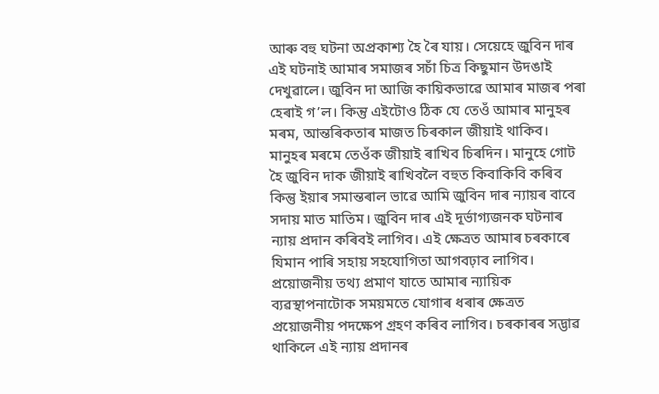আৰু বহু ঘটনা অপ্ৰকাশ্য হৈ ৰৈ যায়। সেয়েহে জুবিন দাৰ এই ঘটনাই আমাৰ সমাজৰ সচাঁ চিত্ৰ কিছুমান উদঙাই দেখুৱালে। জুবিন দা আজি কায়িকভাৱে আমাৰ মাজৰ পৰা হেৰাই গ’ল। কিন্তু এইটোও ঠিক যে তেওঁ আমাৰ মানুহৰ মৰম, আন্তৰিকতাৰ মাজত চিৰকাল জীয়াই থাকিব। মানুহৰ মৰমে তেওঁক জীয়াই ৰাখিব চিৰদিন। মানুহে গোট হৈ জুবিন দাক জীয়াই ৰাখিবলৈ বহুত কিবাকিবি কৰিব কিন্তু ইয়াৰ সমান্তৰাল ভাৱে আমি জুবিন দাৰ ন্যায়ৰ বাবে সদায় মাত মাতিম। জুবিন দাৰ এই দূৰ্ভাগ্যজনক ঘটনাৰ ন্যায় প্ৰদান কৰিবই লাগিব। এই ক্ষেত্ৰত আমাৰ চৰকাৰে যিমান পাৰি সহায় সহযোগিতা আগবঢ়াব লাগিব। প্ৰয়োজনীয় তথ্য প্ৰমাণ যাতে আমাৰ ন্যায়িক ব্যৱস্থাপনাটোক সময়মতে যোগাৰ ধৰাৰ ক্ষেত্ৰত প্ৰয়োজনীয় পদক্ষেপ গ্ৰহণ কৰিব লাগিব। চৰকাৰৰ সদ্ভাৱ থাকিলে এই ন্যায় প্ৰদানৰ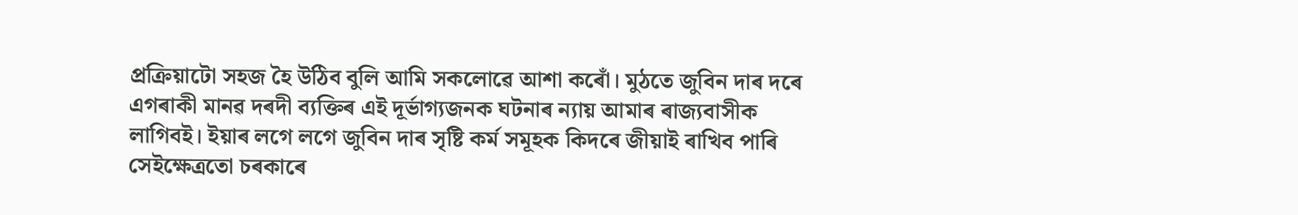প্ৰক্ৰিয়াটো সহজ হৈ উঠিব বুলি আমি সকলোৱে আশা কৰোঁ। মুঠতে জুবিন দাৰ দৰে এগৰাকী মানৱ দৰদী ব্যক্তিৰ এই দূৰ্ভাগ্যজনক ঘটনাৰ ন্যায় আমাৰ ৰাজ্যবাসীক লাগিবই। ইয়াৰ লগে লগে জুবিন দাৰ সৃষ্টি কৰ্ম সমূহক কিদৰে জীয়াই ৰাখিব পাৰি সেইক্ষেত্ৰতো চৰকাৰে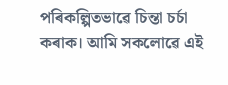পৰিকল্পিতভাৱে চিন্তা চৰ্চা কৰাক। আমি সকলোৱে এই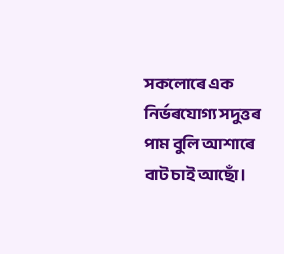সকলোৰে এক নিৰ্ভৰযোগ্য সদুত্তৰ পাম বুলি আশাৰে বাট চাই আছোঁ।